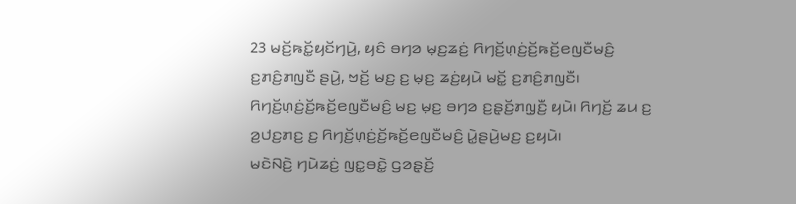23 ꤗꤢꤩ꤬ꤒꤢꤩ꤭ꤟꤢꤩꤚꤣꤧ꤬, ꤟꤢꤨ ꤋꤚꤤ ꤗ꤫ꤢ꤬ꤘꤢꤦ꤬ ꤖꤚꤢꤩ꤬ꤛ꤫ꤢꤦ꤬ꤢꤩ꤬ꤒꤢꤩ꤬ꤕꤜꤢꤪꤗꤢꤨ꤬ ꤢ꤬ꤊꤢꤨ꤬ꤊꤜꤢꤪ ꤔꤣꤧ꤬, ꤠꤢꤩ꤬ ꤗꤢ꤬ ꤢ꤬ ꤗ꤫ꤢ꤬ ꤘꤢꤦ꤬ꤟꤣꤧ ꤗꤢꤩ꤭ ꤢ꤬ꤊꤢꤨ꤬ꤊꤜꤢꤪ꤯ ꤖꤚꤢꤩ꤬ꤛ꤫ꤢꤦ꤬ꤢꤩ꤬ꤒꤢꤩ꤬ꤕꤜꤢꤪꤗꤢꤨ꤬ ꤗꤢ꤬ ꤗ꤫ꤢ꤬ ꤋꤚꤤ ꤢ꤬ꤔ꤫ꤢꤩ꤬ꤊꤜ꤫ꤢꤪ꤬ ꤟꤣꤧ꤯ ꤖꤚꤢꤩ꤬ ꤘꤣ ꤢ꤬ ꤤ꤬ꤓꤢ꤬ꤊꤢ꤬ ꤢ꤬ ꤖꤚꤢꤩ꤬ꤛ꤫ꤢꤦ꤬ꤢꤩ꤬ꤒꤢꤩ꤬ꤕꤜꤢꤪꤗꤢꤨ꤬ ꤣꤧ꤭ꤔꤣꤧ꤬ꤗꤢ꤬ ꤢ꤬ꤟꤣꤧ꤯
ꤗꤢꤧꤡꤢꤧ꤬ ꤚꤣꤧꤘꤢꤦ꤬ ꤜꤢ꤭ꤋꤢꤧ꤭ ꤞꤤꤔ꤫ꤢꤩ꤬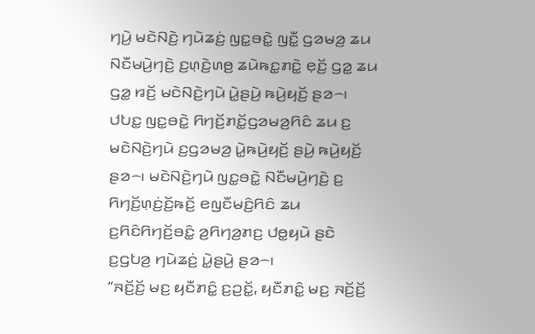ꤚꤣꤧ꤬ ꤗꤢꤧꤡꤢꤧ꤬ ꤚꤣꤧꤘꤢꤦ꤬ ꤜꤢ꤭ꤋꤢꤧ꤭ ꤜꤢꤪ꤭ ꤞꤤꤗꤤ꤬ ꤘꤣ ꤡꤢꤪꤗꤣꤧ꤬ꤚꤢꤧ꤬ ꤢ꤬ꤛ꤫ꤢꤧ꤬ꤛꤥ꤬ ꤘꤣꤧꤒꤢ꤭ꤊꤢꤧ꤭ ꤕ꤫ꤢꤩ꤬ ꤞꤤ꤭ ꤘꤣ ꤞꤤ꤭ ꤙꤢꤩ꤬ ꤗꤢꤧꤡꤢꤧ꤬ꤚꤣꤧ ꤣꤧ꤭ꤔꤣꤧ꤬ ꤒꤣꤧ꤬ꤟꤢꤩ꤬ ꤔꤤ꤮꤯ ꤓꤝꤢ꤭ ꤜꤢ꤭ꤋꤢꤧ꤭ ꤖꤚꤢꤩ꤬ꤊꤢꤩ꤭ꤞꤤꤗꤤ꤬ꤖꤢꤨ ꤘꤣ ꤢ꤬ ꤗꤢꤧꤡꤢꤧ꤬ꤚꤣꤧ ꤢ꤬ꤞꤤꤗꤤ꤬ ꤣꤧ꤭ꤒꤣꤧ꤬ꤟꤢꤩ꤬ ꤔꤣꤧ꤬ ꤒꤣꤧ꤬ꤟꤢꤩ꤬ ꤔꤤ꤮꤯ ꤗꤢꤧꤡꤢꤧ꤬ꤚꤣꤧ ꤜꤢ꤭ꤋꤢꤧ꤭ ꤡꤢꤪꤗꤣꤧ꤬ꤚꤢꤧ꤬ ꤢ꤬ ꤖꤚꤢꤩ꤬ꤛ꤫ꤢꤦ꤬ꤢꤩ꤬ꤒꤢꤩ꤬ ꤕꤜꤢꤪꤗꤢꤨ꤬ꤖꤢꤨ ꤘꤣ ꤢ꤬ꤖꤢꤨꤖꤚꤢꤩ꤬ꤋꤢꤨ꤭ ꤤ꤬ꤖꤚꤤ꤬ꤊꤢ꤬ ꤓꤥ꤭ꤟꤣꤧ ꤔꤢꤧ ꤢ꤬ꤞꤝꤤ꤬ ꤚꤣꤧꤘꤢꤦ꤬ ꤣꤧ꤭ꤔꤣꤧ꤬ ꤔꤤ꤮꤯
“ꤏꤢꤩ꤬ꤢꤩ꤬ ꤗꤢ꤬ ꤟꤢꤪꤊꤢꤨ꤭ ꤢ꤬ꤑꤢꤩ꤭, ꤟꤢꤪꤊꤢꤨ꤭ ꤗꤢ꤬ ꤏꤢꤩ꤬ꤢꤩ꤬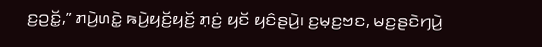ꤢ꤬ꤑꤢꤩ꤭,” ꤊꤣꤧ꤬ꤛꤢꤧ꤭ ꤒꤣꤧ꤬ꤟꤢꤩ꤬ꤟꤢꤩ꤬ ꤊ꤫ꤢꤦ꤬ ꤟꤢꤩ ꤟꤢꤨꤔꤣꤧ꤬꤯ ꤢ꤬ꤗ꤫ꤢ꤬ꤠꤢ, ꤗꤢ꤬ꤔꤢꤧꤚꤣꤧ꤬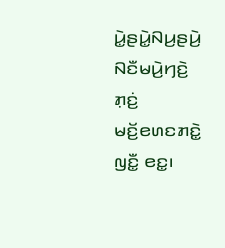ꤣꤧ꤭ꤔꤣꤧ꤭ꤡꤣ꤬ꤔꤣꤧ꤬ ꤡꤢꤪꤗꤣꤧ꤬ꤚꤢꤧ꤬ ꤊ꤫ꤢꤦ꤬ ꤗꤢꤩ꤬ꤕꤛꤢꤊꤢꤧ꤭ ꤜꤢꤪ꤭ ꤕꤢ꤭꤯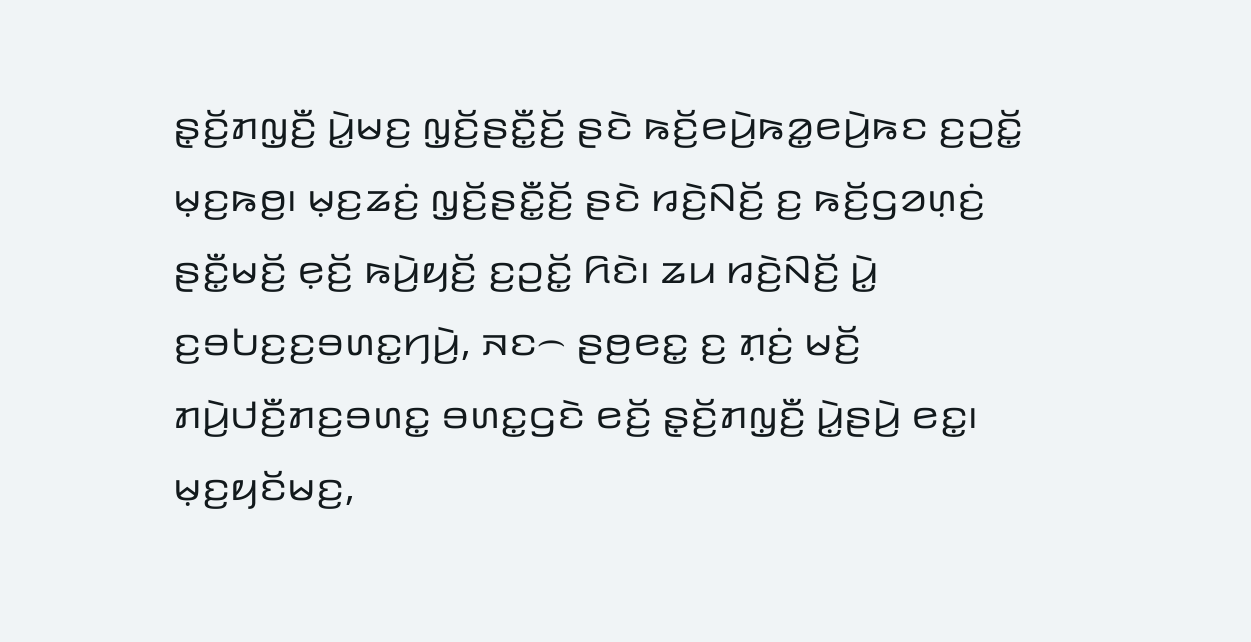ꤔ꤫ꤢꤩ꤬ꤊꤜ꤫ꤢꤪ꤬ ꤣꤧ꤭ꤗꤢ꤬ ꤜ꤫ꤢꤩ꤬ꤔꤢꤪ꤭ꤢꤩ꤬ ꤔꤢꤧ ꤒꤢꤩ꤬ꤕꤣꤧ꤬ꤒꤤ꤭ꤕꤣꤧ꤬ꤒꤢ ꤢ꤬ꤑꤢꤩ꤭ ꤗ꤫ꤢ꤬ꤒꤥ꤬꤯ ꤗ꤫ꤢ꤬ꤘꤢꤦ꤬ ꤜ꤫ꤢꤩ꤬ꤔꤢꤪ꤭ꤢꤩ꤬ ꤔꤢꤧ ꤙꤢꤧ꤬ꤡꤢꤩ꤬ ꤢ꤬ ꤒꤢꤩ꤬ꤞꤤꤛ꤫ꤢꤦ꤬ ꤔꤢꤪ꤭ꤗꤢꤩ꤬ ꤕ꤫ꤢꤩ꤬ ꤒꤣꤧ꤬ꤟꤢꤩ꤬ ꤢ꤬ꤑꤢꤩ꤭ ꤖꤢꤧ꤯ ꤘꤣ ꤙꤢꤧ꤬ꤡꤢꤩ꤬ ꤣꤧ꤭ ꤢ꤬ꤋꤝꤢ꤬ꤢ꤬ꤋꤛꤢ꤭ꤚꤣꤧ꤬, ꤏꤢ꤮ ꤔꤥ꤬ꤕꤢ꤭ ꤢ꤬ ꤊ꤫ꤢꤦ꤬ ꤗꤢꤩ꤬ ꤊꤣꤧ꤬ꤓꤢꤪ꤬ꤊꤢ꤬ꤋꤛꤢ꤭ ꤋꤛꤢ꤭ꤞꤢꤧ ꤕꤢꤩ꤬ ꤔ꤫ꤢꤩ꤬ꤊꤜ꤫ꤢꤪ꤬ ꤣꤧ꤭ꤔꤣꤧ꤬ ꤕꤢ꤭꤯
ꤗ꤫ꤢ꤬ꤟꤢꤩꤗꤢ꤬,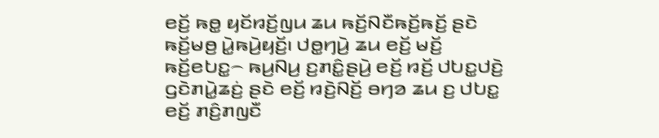ꤕꤢꤩ꤬ ꤒꤥ꤭ ꤟꤢꤩꤙꤢꤩ꤬ꤜꤣ ꤘꤣ ꤒꤢꤩ꤬ꤡꤢꤪꤒꤢꤩ꤬ꤒꤢꤩ꤬ ꤔꤢꤧ ꤒꤢꤩ꤬ꤗꤥ꤬ ꤣꤧ꤭ꤒꤣꤧ꤬ꤟꤢꤩ꤬꤯ ꤓꤥ꤭ꤚꤣꤧ꤬ ꤘꤣ ꤕꤢꤩ꤬ ꤗꤢꤩ꤬ ꤒꤢꤩ꤬ꤕꤝꤢ꤭꤮ ꤒꤣ꤬ꤡꤣ꤬ ꤢ꤬ꤊꤢꤨ꤭ꤔꤣꤧ꤬ ꤕꤢꤩ꤬ ꤙꤢꤩ꤬ ꤓꤝꤢ꤭ꤓꤢꤧ꤬ ꤞꤢꤧꤊꤣꤧ꤭ꤘꤢꤦ꤬ ꤔꤢꤧ ꤕꤢꤩ꤬ ꤙꤢꤧ꤬ꤡꤢꤩ꤬ ꤋꤚꤤ ꤘꤣ ꤢ꤬ ꤓꤝꤢ꤭ ꤕꤢꤩ꤬ ꤊꤢꤨ꤬ꤊꤜꤢꤪ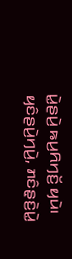ꤣꤧ꤭ꤔꤣꤧ꤬ ꤒꤣ꤬ꤖꤚꤢꤩ꤬ ꤟꤣꤧ꤯
ꤟꤢꤨꤔꤣꤧ꤬ꤚꤣꤧ꤬, ꤊꤢꤨꤔ꤫ꤢꤧ꤬ꤣꤧ꤭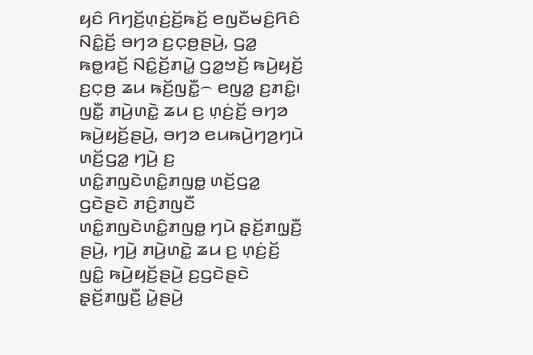ꤟꤢꤨ ꤖꤚꤢꤩ꤬ꤛ꤫ꤢꤦ꤬ꤢꤩ꤬ꤒꤢꤩ꤬ ꤕꤜꤢꤪꤗꤢꤨ꤬ꤖꤢꤨ ꤡꤢꤨ꤭ꤢꤩ꤬ ꤋꤚꤤ ꤢ꤬ꤍ꤫ꤥ꤬ꤔꤣꤧ꤬, ꤞꤤ꤭ ꤒꤥ꤭ꤙꤢꤩ꤬ ꤡꤢꤨ꤭ꤢꤩ꤬ꤊꤣꤧ꤭ ꤞꤤ꤭ꤠꤢꤩ꤬ ꤒꤣꤧ꤬ꤟꤢꤩ꤬ ꤢ꤬ꤍ꤫ꤥ꤬ ꤘꤣ ꤒꤢꤩ꤬ꤜꤢꤪ꤭꤮ ꤕꤜꤤ꤭ ꤢ꤬ꤊꤢꤨ꤭꤯
ꤜꤢꤪ꤭ ꤊꤣꤧ꤬ꤛꤢꤧ꤭ ꤘꤣ ꤢ꤬ ꤛ꤫ꤢꤦ꤬ꤢꤩ꤬ ꤋꤚꤤ ꤒꤣꤧ꤬ꤟꤢꤩ꤬ꤔꤣꤧ꤬, ꤋꤚꤤ ꤕꤣꤒꤣꤧ꤬ꤚꤤ꤬ꤚꤣꤧ ꤛꤢꤩ꤬ꤞꤤ꤭ ꤚꤣꤧ꤬ ꤢ꤬ ꤛꤢꤨ꤭ꤊꤜꤢꤧꤛꤢꤨ꤭ꤊꤜꤥ꤭ ꤛꤢꤩ꤬ꤞꤤ꤭ ꤞꤢꤧꤔꤢꤧ ꤊꤢꤨ꤬ꤊꤜꤢꤪ ꤛꤢꤨ꤭ꤊꤜꤢꤧꤛꤢꤨ꤭ꤊꤜꤥ꤭ ꤚꤣꤧ ꤔ꤫ꤢꤩ꤬ꤊꤜ꤫ꤢꤪ꤬ ꤔꤣꤧ꤬, ꤚꤣꤧ꤬ ꤊꤣꤧ꤬ꤛꤢꤧ꤭ ꤘꤣ ꤢ꤬ ꤛ꤫ꤢꤦ꤬ꤢꤩ꤬ ꤜꤢꤨ꤭ ꤒꤣꤧ꤬ꤟꤢꤩ꤬ꤔꤣꤧ꤬ ꤢ꤬ꤞꤢꤧꤔꤢꤧ ꤔ꤫ꤢꤩ꤬ꤊꤜ꤫ꤢꤪ꤬ ꤣꤧ꤭ꤔꤣꤧ꤬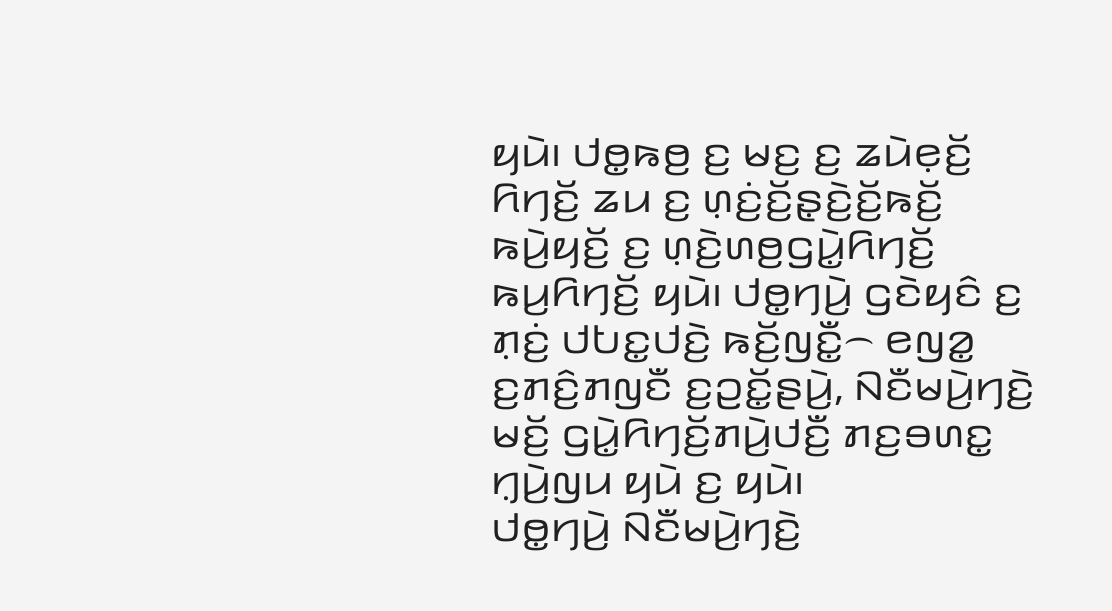ꤟꤣꤧ꤯ ꤓꤥ꤭ꤒꤥ꤬ ꤢ꤬ ꤗꤢ꤬ ꤢ꤬ ꤘꤣꤧꤕ꤫ꤢꤩ꤬ ꤖꤚꤢꤩ꤬ ꤘꤣ ꤢ꤬ ꤛ꤫ꤢꤦ꤬ꤢꤩ꤬ꤔ꤫ꤢꤧ꤬ꤢꤩ꤬ꤒꤢꤩ꤬ ꤒꤣꤧ꤬ꤟꤢꤩ꤬ ꤢ꤬ ꤛ꤫ꤢꤧ꤬ꤛꤥ꤬ꤞꤣꤧ꤭ꤖꤚꤢꤩ꤬ ꤒꤣ꤬ꤖꤚꤢꤩ꤬ ꤟꤣꤧ꤯ ꤓꤥ꤭ꤚꤣꤧ꤬ ꤞꤢꤧꤟꤢꤨ ꤢ꤬ ꤊ꤫ꤢꤦ꤬ ꤓꤝꤢ꤭ꤓꤢꤧ꤬ ꤒꤢꤩ꤬ꤜꤢꤪ꤭꤮ ꤕꤜꤤ꤭ ꤢ꤬ꤊꤢꤨ꤬ꤊꤜꤢꤪ ꤢ꤬ꤑꤢꤩ꤭ꤔꤣꤧ꤬, ꤡꤢꤪꤗꤣꤧ꤬ꤚꤢꤧ꤬ ꤗꤢꤩ꤬ ꤞꤣꤧ꤭ꤖꤚꤢꤩ꤬ꤊꤣꤧ꤬ꤓꤢꤪ꤬ ꤊꤢ꤬ꤋꤛꤢ꤭ ꤚ꤫ꤣꤧ꤬ꤜꤣ ꤟꤣꤧ ꤢ꤬ ꤟꤣꤧ꤯
ꤓꤥ꤭ꤚꤣꤧ꤬ ꤡꤢꤪꤗꤣꤧ꤬ꤚꤢꤧ꤬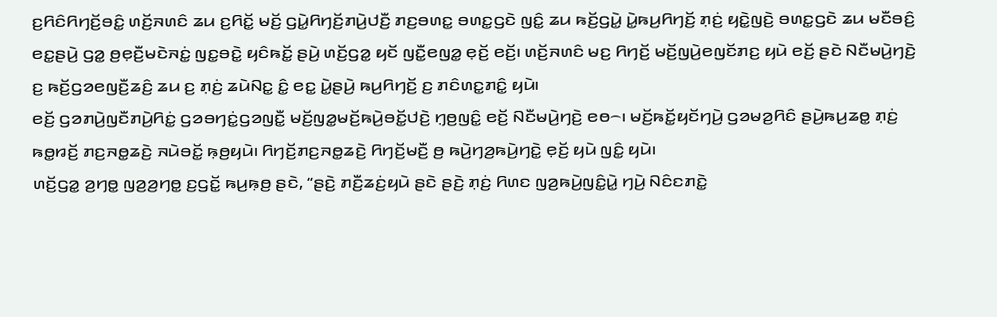ꤢ꤬ꤖꤢꤨꤖꤚꤢꤩ꤬ꤋꤢꤨ꤭ ꤛꤢꤩ꤬ꤏꤛꤢꤨ ꤘꤣ ꤢ꤬ꤖꤢꤩ꤭ ꤗꤢꤩ꤬ ꤞꤣꤧ꤭ꤖꤚꤢꤩ꤬ꤊꤣꤧ꤬ꤓꤢꤪ꤬ ꤊꤢ꤬ꤋꤛꤢ꤭ ꤋꤛꤢ꤭ꤞꤢꤧ ꤜꤢꤨ꤭ ꤘꤣ ꤒꤢꤩ꤬ꤞꤣꤧ꤭ ꤣꤧ꤭ꤒꤣ꤬ꤖꤚꤢꤩ꤬ ꤊ꤫ꤢꤦ꤬ ꤟꤢꤧ꤭ꤜꤢꤧ꤬ ꤋꤛꤢ꤭ꤞꤢꤧ ꤘꤣ ꤗꤢꤪꤋꤢꤨ꤬ ꤕꤢ꤭ꤔꤣꤧ꤬ ꤞꤤ꤭ ꤥ꤬ꤕ꤫ꤢꤪ꤬ꤗꤢꤧꤏꤢꤦ꤭ ꤜꤢ꤭ꤋꤢꤧ꤭ ꤟꤢꤨꤒꤢꤩ꤭ ꤔꤣꤧ꤬ ꤛꤢꤩ꤬ꤞꤤ꤭ ꤟꤢꤩ ꤜꤢꤪ꤭ꤕꤜꤤ꤭ ꤕ꤫ꤢꤩ꤬ ꤕꤢꤩ꤬꤯ ꤛꤢꤩ꤬ꤏꤛꤢꤨ ꤗꤢ꤬ ꤖꤚꤢꤩ꤬ ꤗꤢꤩ꤬ꤜꤣꤧ꤬ꤕꤜꤢꤩꤊꤢ꤬ ꤟꤣꤧ ꤕꤢꤩ꤬ ꤔꤢꤧ ꤡꤢꤪꤗꤣꤧ꤬ꤚꤢꤧ꤬ ꤢ꤬ ꤒꤢꤩ꤬ꤞꤤꤕꤜꤢꤪ꤬ꤘꤢꤨ꤬ ꤘꤣ ꤢ꤬ ꤊ꤫ꤢꤦ꤬ ꤘꤣꤧꤡꤢ꤭ ꤢꤨ꤭ ꤕꤢ꤭ ꤣꤧ꤭ꤔꤣꤧ꤬ ꤒꤣ꤬ꤖꤚꤢꤩ꤬ ꤢ꤬ ꤊꤢꤨꤛꤢ꤭ꤊꤢꤨ꤭ ꤟꤣꤧ꤯
ꤕꤢꤩ꤬ ꤞꤤꤊꤣꤧ꤬ꤜꤢꤪꤊꤣꤧ꤬ꤖꤢꤦ꤭ ꤞꤤꤋꤚꤢꤦ꤭ꤞꤤꤜꤢꤪ꤭ ꤗꤢꤩ꤬ꤜꤤ꤭ꤗꤢꤩ꤬ꤒꤣꤧ꤬ꤋꤢꤩ꤭ꤓꤢꤧ꤬ ꤚ꤫ꤥ꤬ꤜꤢꤨ꤭ ꤕꤢꤩ꤬ ꤡꤢꤪꤗꤣꤧ꤬ꤚꤢꤧ꤬ ꤕꤥ꤮꤯ ꤗꤢꤩ꤬ꤒꤢꤩ꤭ꤟꤢꤩꤚꤣꤧ꤬ ꤞꤤꤗꤤ꤬ꤖꤢꤨ ꤔꤣꤧ꤬ꤒꤣ꤬ꤘꤥ꤭ ꤊ꤫ꤢꤦ꤬ ꤒꤥ꤭ꤙꤢꤩ꤬ ꤊꤢ꤬ꤏꤥ꤭ꤘꤢꤧ꤬ ꤏꤣꤧꤋꤢꤩ꤭ ꤒ꤫ꤥ꤬ꤟꤣꤧ꤯ ꤖꤚꤢꤩ꤬ꤊꤢ꤬ꤏꤥ꤭ꤘꤢꤧ꤬ ꤖꤚꤢꤩ꤬ꤗꤢꤪ꤬ ꤥ꤬ ꤒꤣꤧ꤬ꤚꤤ꤬ꤒꤣꤧ꤬ꤚꤢꤧ꤭ ꤕ꤫ꤢꤩ꤬ ꤟꤣꤧ ꤜꤢꤨ꤭ ꤟꤣꤧ꤯
ꤛꤢꤩ꤬ꤞꤤ꤭ ꤤ꤬ꤚꤥ꤭ ꤜꤤ꤬ꤤ꤬ꤚꤥ꤭ ꤢ꤬ꤞꤢꤩ꤭ ꤒꤣ꤬ꤒ꤫ꤥ꤬ ꤔꤢꤧ, “ꤔꤢꤧ꤬ ꤊꤢꤪ꤬ꤘꤢꤦ꤬ꤟꤣꤧ ꤔꤢꤧ ꤔꤢꤧ꤬ ꤊ꤫ꤢꤦ꤬ ꤖꤛꤢ ꤜꤤ꤬ꤒꤣꤧ꤬ꤜꤢꤨ꤭ꤣꤧ꤭ ꤚꤣꤧ꤬ ꤡꤢꤨꤢꤊꤢꤧ꤭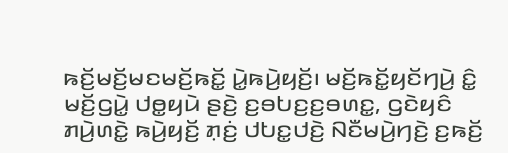ꤒꤢꤩ꤬ꤗꤢꤩ꤬ꤗꤢꤗꤢꤩ꤬ꤒꤢꤩ꤭ ꤣꤧ꤭ꤒꤣꤧ꤬ꤟꤢꤩ꤬꤯ ꤗꤢꤩ꤬ꤒꤢꤩ꤭ꤟꤢꤩꤚꤣꤧ꤬ ꤢꤨ꤭ ꤗꤢꤩ꤬ꤞꤣꤧ꤭ ꤓꤥ꤭ꤟꤣꤧ ꤔꤢꤧ꤬ ꤢ꤬ꤋꤝꤢ꤬ꤢ꤬ꤋꤛꤢ꤭, ꤞꤢꤧꤟꤢꤨ ꤊꤣꤧ꤬ꤛꤢꤧ꤭ ꤒꤣꤧ꤬ꤟꤢꤩ꤬ ꤊ꤫ꤢꤦ꤬ ꤓꤝꤢ꤭ꤓꤢꤧ꤬ ꤡꤢꤪꤗꤣꤧ꤬ꤚꤢꤧ꤬ ꤢ꤬ꤒꤢꤩ꤬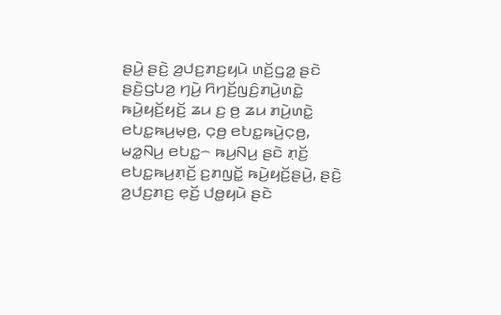ꤔꤣꤧ꤬ ꤔꤢꤧ꤬ ꤤ꤬ꤓꤢ꤬ꤊꤢ꤬ꤟꤣꤧ ꤛꤢꤩ꤬ꤞꤤ꤭ ꤔꤢꤧ ꤔꤢꤧ꤬ꤞꤝꤤ꤬ ꤚꤣꤧ꤬ ꤖꤚꤢꤩ꤬ꤜꤢꤨ꤬ꤊꤣꤧ꤬ꤛꤢꤧ꤭ ꤒꤣꤧ꤬ꤟꤢꤩ꤬ꤟꤢꤩ꤬ ꤘꤣ ꤢ꤬ ꤥ꤬ ꤘꤣ ꤊꤣꤧ꤬ꤛꤢꤧ꤭ ꤕꤝꤢ꤭ꤒꤣ꤬ꤗ꤫ꤥ꤬, ꤍ꤫ꤥ꤬ ꤕꤝꤢ꤭ꤒꤣꤧ꤬ꤍ꤫ꤥ꤬, ꤗꤤ꤭ꤡꤣ꤬ ꤕꤝꤢ꤭꤮ ꤒꤣ꤬ꤡꤣ꤬ ꤔꤢꤧ ꤊ꤫ꤢꤩ꤬ ꤕꤝꤢ꤭ꤒꤣ꤬ꤊ꤫ꤢꤩ꤬ ꤢ꤬ꤊꤜꤢꤩ꤭ ꤒꤣꤧ꤬ꤟꤢꤩ꤬ꤔꤣꤧ꤬, ꤔꤢꤧ꤬ ꤤ꤬ꤓꤢ꤬ꤊꤢ꤬ ꤕ꤫ꤢꤩ꤬ ꤓꤥ꤭ꤟꤣꤧ ꤔꤢꤧ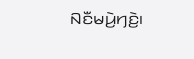ꤡꤢꤪꤗꤣꤧ꤬ꤚꤢꤧ꤬꤯